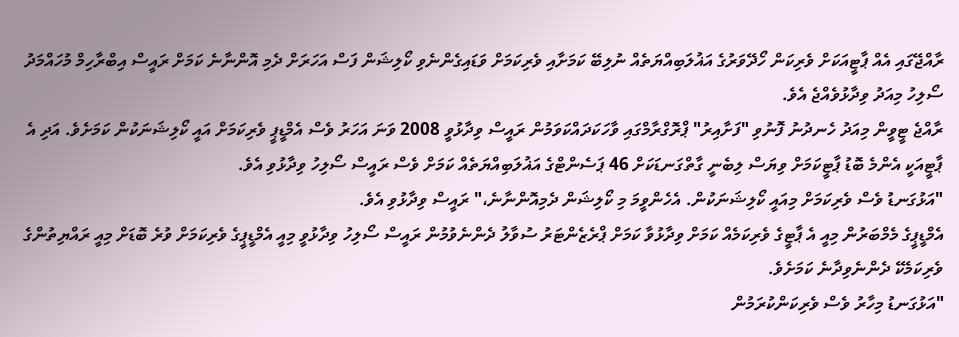ރާއްޖޭގައި އެއް ޕާޓީއަކަށް ވެރިކަން ހޯދޭވަރުގެ އަޣުލަބިއްޔަތެއް ނުލިބޭ ކަމަށާއި ވެރިކަމަށް ވަޑައިގެންނެވި ކޯލިޝަން ފަސް އަހަރަށް ދެމި އޮންނާނެ ކަމަށް ރައީސް އިބްރާހިމް މުހައްމަދު ސޯލިހު މިއަދު ވިދާޅުވެއްޖެ އެވެ.
ރާއްޖެ ޓީވީން މިއަދު ހެނދުނު ފޮނުވި "ފަށާއިރު" ޕްރޮގްރާމްގައި ވާހަކަދައްކަވަމުން ރައީސް ވިދާޅުވީ 2008 ވަނަ އަހަރު ވެސް އެމްޑީޕީ ވެރިކަމަށް އައީ ކޯލިޝަނަކުން ކަމަށެވެ. އަދި އެ ޕާޓީއަކީ އެންމެ ބޮޑު ޕާޓީކަމަށް ވިޔަސް ލިބެނީ ގާތްގަނޑަކަށް 46 ޕަސެންޓްގެ އަޣުލަބިއްޔަތެއް ކަމަށް ވެސް ރައީސް ސޯލިހު ވިދާޅުވި އެވެ.
"އަޅުގަނޑު ވެސް ވެރިކަމަށް މިއައީ ކޯލިޝަނަކުން. އެހެންވީމަ މި ކޯލިޝަން ދެމިއޮންނާނެ،" ރައީސް ވިދާޅުވި އެވެ.
އެމްޑީޕީގެ މެމްބަރުން މިއީ އެ ޕާޓީގެ ވެރިކަމެއް ކަމަށް ވިދާޅުވާ ކަމަށް ޕްރެޒެންޓަރު ސުވާލު ދެންނެވުމުން ރައީސް ސޯލިހު ވިދާޅުވީ މިއީ އެމްޑީޕީގެ ވެރިކަމަށް ވުރެ ބޮޑަށް މިއީ ރައްޔިތުންގެ ވެރިކަމެކޭ ދެންނެވިދާނެ ކަމަށެވެ.
"އަޅުގަނޑު މިހާރު ވެސް ވެރިކަންކުރަމުން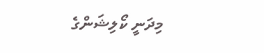މިދަނީ ކޯލިޝަންގެ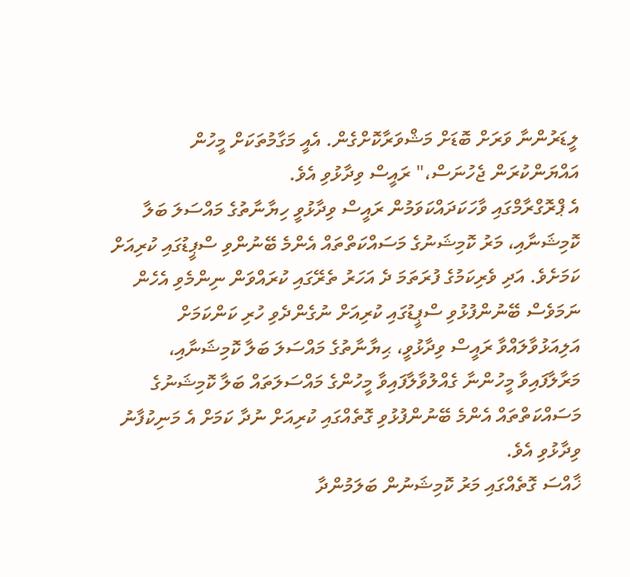ލީޑަރުންނާ ވަރަށް ބޮޑަށް މަޝްވަރާކޮށްގެން. އެއީ މަގާމުތަކަށް މީހުން އައްޔަންކުރަން ޖެހުނަސް،" ރައީސް ވިދާޅުވި އެވެ.
އެ ޕްރޮގްރާމްގައި ވާހަކަދައްކަވަމުން ރައީސް ވިދާޅުވީ ހިޔާނާތުގެ މައްސަލަ ބަލާ ކޮމިޝަނާއި، މަރު ކޮމިޝަނުގެ މަސައްކަތްތައް އެންމެ ބޭނުންވި ސްޕީޑުގައި ކުރިއަށް ކަމަށެވެ. އަދި ވެރިކަމުގެ ފުރަތަމަ ދެ އަހަރު ތެރޭގައި ކުރައްވަން ނިންމެވި އެހެން ނަމަވެސް ބޭނުންފުޅުވި ސްޕީޑުގައި ކުރިއަށް ނުގެންދެވި ހުރި ކަންކަމަށް އަލިއަޅުވާލައްވާ ރައީސް ވިދާޅުވީ، ޙިޔާނާތުގެ މައްސަލަ ބަލާ ކޮމިޝަނާއި، މަރާލާފައިވާ މީހުންނާ ގެއްލުވާލާފައިވާ މީހުންގެ މައްސަލަތައް ބަލާ ކޮމިޝަނުގެ މަސައްކަތްތައް އެންމެ ބޭނުންފުޅުވި ގޮތެއްގައި ކުރިއަށް ނުދާ ކަމަށް އެ މަނިކުފާނު ވިދާޅުވި އެވެ.
ޚާއްސަ ގޮތެއްގައި މަރު ކޮމިޝަނުން ބަލަމުންދާ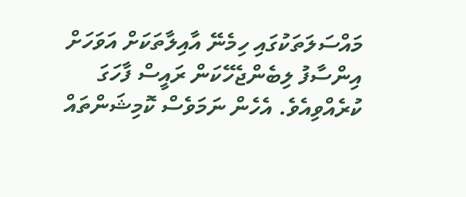މައްސަލަތަކުގައި ހިމެނޭ އާއިލާތަކަށް އަވަހަށް އިންސާފު ލިބެންޖެހޭކަން ރައީސް ފާހަގަ ކުރެއްވިއެވެ. އެހެން ނަމަވެސް ކޮމިޝަންތައް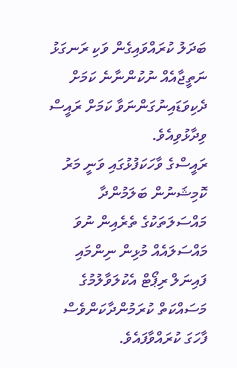ބަދަލު ކުރައްވައިގެން ވަކި ރަނގަޅު ނަތީޖާއެއް ނުކުންނާނެ ކަމަށް ދެކިވަޑައިނުގަންނަވާ ކަމަށް ރައީސް ވިދާޅުވިއެވެ.
ރައީސްގެ ވާހަކަފުޅުގައި ވަނީ މަރު ކޮމިޝަނުން ބަލަމުންދާ މައްސަލަތަކުގެ ތެރެއިން ނުވަ މައްސަލައެއް މުޅިން ނިންމައި ފައިނަލް ރިޕޯޓް އެކުލަވާލުމުގެ މަސައްކަތް ކުރަމުންދާކަންވެސް ފާހަގަ ކުރައްވާފައެވެ.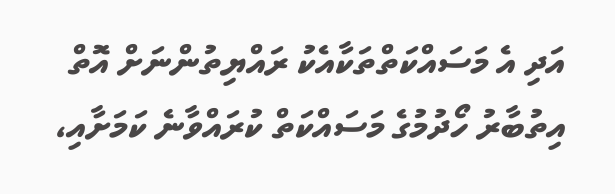އަދި އެ މަސައްކަތްތަކާއެކު ރައްޔިތުންނަށް އޮތް އިތުބާރު ހޯދުމުގެ މަސައްކަތް ކުރައްވާނެ ކަމަށާއި،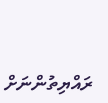ރައްޔިތުންނަށް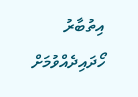އިތުބާރު ހޯދައިދެއްވުމަށް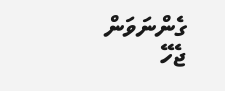ގެންނަވަން ޖެހޭ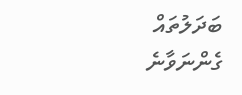ބަދަލުތައް ގެންނަވާނެ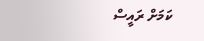ކަމަށް ރައީސް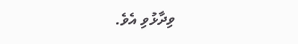ވިދާޅުވި އެވެ.